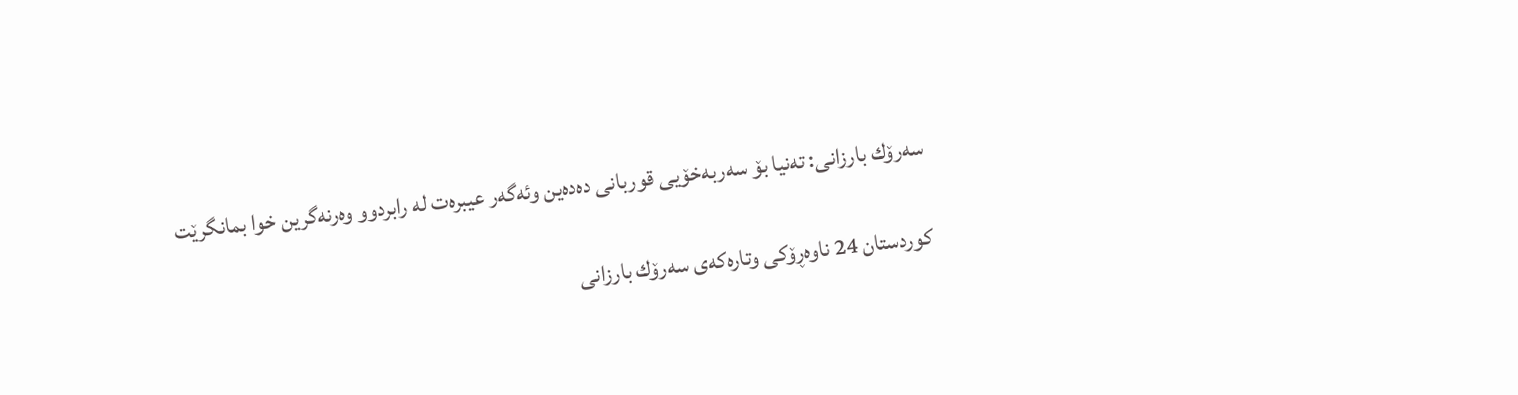سه‌رۆك بارزانى: ته‌نیا بۆ سه‌ربه‌خۆیی قوربانی ده‌ده‌ین وئه‌گه‌ر عيبره‌ت له‌ رابردوو وه‌رنه‌گرين خوا بمانگرێت

كوردستان 24 ناوه‌ڕۆكى وتاره‌كه‌ى سه‌رۆك بارزانى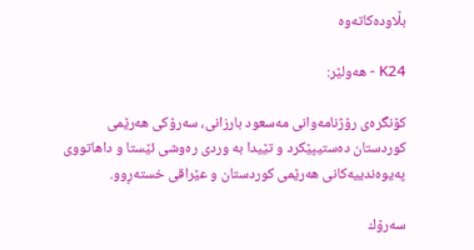بڵاوده‌كاته‌وه‌

K24 - هه‌ولێر:

كۆنگره‌ی رۆژنامه‌وانی مه‌سعود بارزانی، سه‌رۆكی هه‌رێمی كوردستان ده‌ستیپێكرد و تێيدا به‌ وردى ره‌وشى ئێستا و داهاتووى په‌يوه‌ندييه‌كانى هه‌رێمى كوردستان و عێراقى خسته‌ڕوو.

سه‌رۆك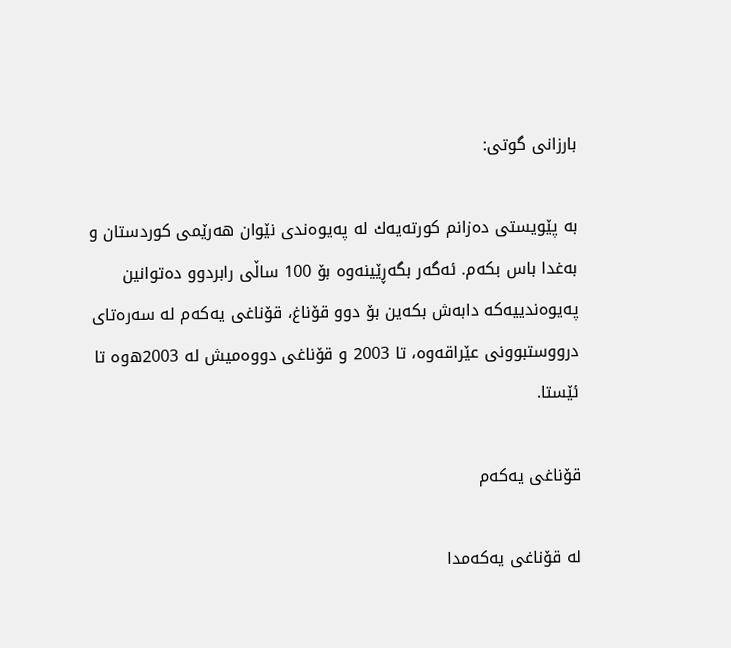بارزانى گوتى:

به‌ پێويستى ده‌زانم كورته‌يه‌ك له‌ په‌يوه‌ندى نێوان هه‌رێمى كوردستان و به‌غدا باس بكه‌م. ئه‌گه‌ر بگه‌ڕێينه‌وه‌ بۆ 100 ساڵى رابردوو ده‌توانين په‌يوه‌ندييه‌كه‌ دابه‌ش بكه‌ين بۆ دوو قۆناغ، قۆناغى يه‌كه‌م له‌ سه‌ره‌تاى درووستبوونى عێراقه‌وه‌، تا 2003 و قۆناغى دووه‌ميش له‌ 2003ه‌وه‌ تا ئێستا.

قۆناغى يه‌كه‌م

له‌ قۆناغى يه‌كه‌مدا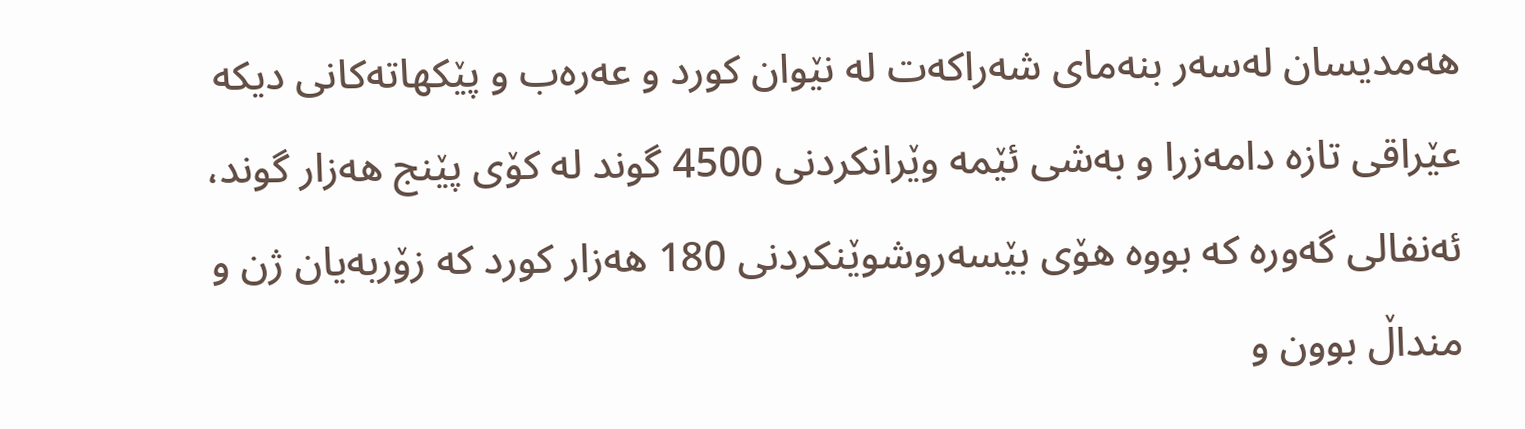هه‌مديسان له‌سه‌ر بنه‌ماى شه‌راكه‌ت له‌ نێوان كورد و عه‌ره‌ب و پێكهاته‌كانى ديكه‌ عێراقى تازه‌ دامه‌زرا و به‌شى ئێمه‌ وێرانكردنى 4500 گوند له‌ كۆى پێنج هه‌زار گوند، ئه‌نفالى گه‌وره‌ كه‌ بووه‌ هۆى بێسه‌روشوێنكردنى 180 هه‌زار كورد كه‌ زۆربه‌يان ژن و منداڵ بوون و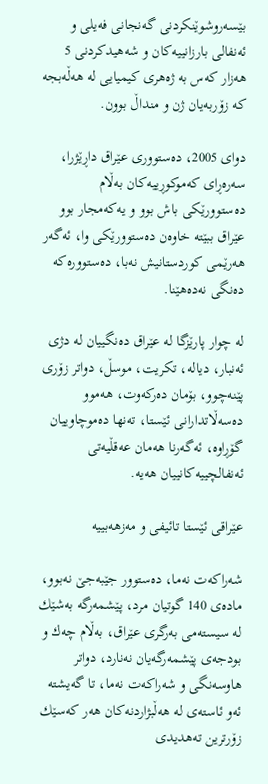بێسه‌روشوێنكردنى گه‌نجانى فه‌يلى و ئه‌نفالى بارزانييه‌كان و شه‌هيدكردنى 5 هه‌زار كه‌س به‌ ژه‌هرى كيميايى له‌ هه‌ڵه‌بجه‌ كه‌ زۆربه‌يان ژن و منداڵ بوون.

د‌وای 2005، ده‌ستووری عێراق داڕێژرا، سه‌ره‌ڕای كه‌موكوڕییه‌كان به‌ڵام ده‌ستوورێكی باش بوو و یه‌كه‌مجار بوو عێراق ببێته‌ خاوه‌ن ده‌ستوورێكی وا، ئه‌گه‌ر هه‌رێمی كوردستانیش نه‌با، ده‌ستووره‌كه‌ ده‌نگی نه‌ده‌هێنا.

له‌ چوار پارێزگا له‌ عێراق ده‌نگییان له‌ دژی ئه‌نبار، دیاله‌، تكریت، موسڵ، دواتر زۆری پێنه‌چوو، بۆمان ده‌ركه‌وت، هه‌موو ده‌سه‌ڵاتدارانی ئێستا، ته‌نها ده‌موچاوییان گۆڕاوه‌، ئه‌گه‌رنا هه‌مان عه‌قڵیه‌تی ئه‌نفالچییه‌كانییان هه‌یه‌.

عێراقى ئێستا تائيفى و مه‌زهه‌بييه‌

شه‌راكه‌ت نه‌ما، ده‌ستوور جێبه‌جێ نه‌بوو، ماده‌ی 140 گوتیان مرد، پێشمه‌رگه‌ به‌شێك له‌ سیسته‌می به‌رگری عێراق، به‌ڵام چه‌ك و بودجه‌ی پێشمه‌رگه‌یان نه‌نارد، دواتر هاوسه‌نگی و شه‌راكه‌ت نه‌ما، تا گه‌یشته‌ ئه‌و ئاسته‌ی له‌ هه‌ڵبژاردنه‌كان هه‌ر كه‌سێك زۆرترین ته‌هدیدی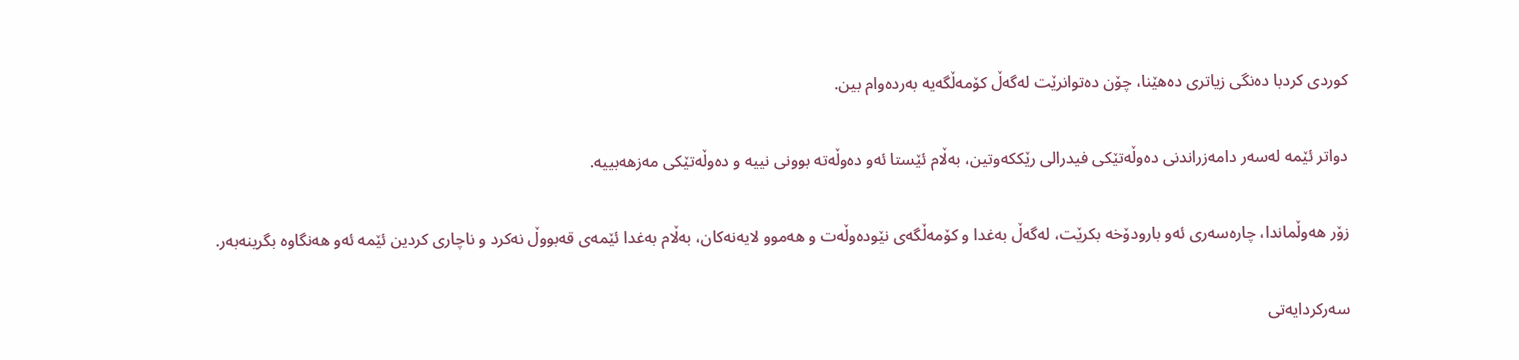كوردی كردبا ده‌نگی زیاتری ده‌هێنا، چۆن ده‌توانرێت له‌گه‌ڵ كۆمه‌ڵگه‌یه‌ به‌رده‌وام بین.

دواتر ئێمه‌ له‌سه‌ر دامه‌زراندنی ده‌وڵه‌تێكی فیدرالی رێككه‌وتین، به‌ڵام ئێستا ئه‌و ده‌وڵه‌ته‌ بوونی نییه‌ و ده‌وڵه‌تێكی مه‌زهه‌بییه‌.

زۆر هه‌وڵماندا، چاره‌سه‌ری ئه‌و بارودۆخه‌ بكرێت، له‌گه‌ڵ به‌غدا و كۆمه‌ڵگه‌ی نێوده‌وڵه‌ت و هه‌موو لایه‌نه‌كان، به‌ڵام به‌غدا ئێمه‌ی قه‌بووڵ نه‌كرد و ناچاری كردین ئێمه‌ ئه‌و هه‌نگاوه‌ بگرینه‌به‌ر.

سه‌ركردایه‌تی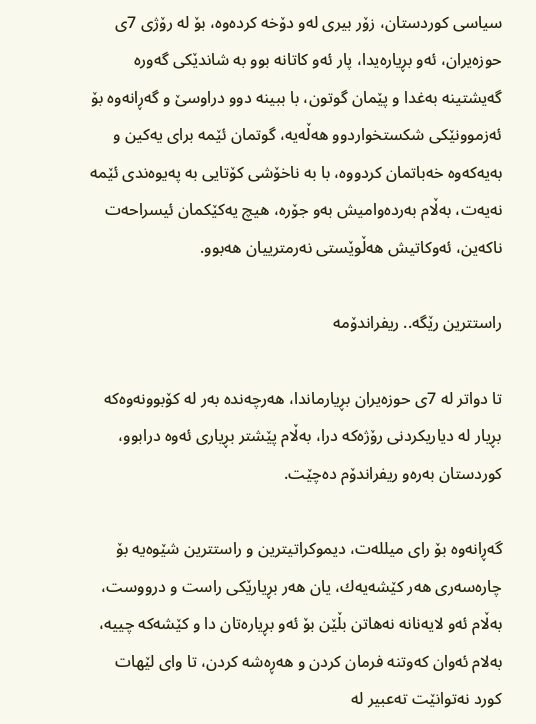سیاسی كوردستان، زۆر بیری له‌و دۆخه‌ كرده‌وه‌، بۆ له‌ رۆژی 7ی حوزه‌یران، ئه‌و بڕیاره‌یدا، پار ئه‌و كاتانه‌ بوو به‌ شاندێكی گه‌وره‌ گه‌یشتینه‌ به‌غدا و پێمان گوتون، با ببینه‌ دوو دراوسێ و گه‌ڕانه‌وه‌ بۆ ئه‌زموونێكی شكستخواردوو هه‌ڵه‌یه‌، گوتمان ئێمه‌ برای یه‌كین و به‌یه‌كه‌وه‌ خه‌باتمان كردووه‌، با به‌ ناخۆشی كۆتایی به‌ په‌یوه‌ندی ئێمه‌ نه‌یه‌ت، به‌ڵام به‌رده‌وامیش به‌و جۆره‌، هیچ یه‌كێكمان ئیسراحه‌ت ناكه‌ین، ئه‌وكاتیش هه‌ڵوێستی نه‌رمترییان هه‌بوو.

راستترين رێگه‌.. ريفراندۆمه‌

تا دواتر له‌ 7ی حوزه‌یران بڕیارماندا، هه‌رچه‌نده‌ به‌ر له‌ كۆبوونه‌وه‌كه‌ بڕیار له‌ دیاریكردنی رۆژه‌كه‌ درا، به‌ڵام پێشتر بڕیاری ئه‌وه‌ درابوو، كوردستان به‌ره‌و ریفراندۆم ده‌چێت.

گه‌ڕانه‌وه‌ بۆ رای میلله‌ت، دیموكراتیترین و راستترین شێوه‌یه‌ بۆ چاره‌سه‌ری هه‌ر كێشه‌یه‌ك، یان هه‌ر بڕیارێكی راست و درووست، به‌ڵام ئه‌و لایه‌نانه‌ نه‌هاتن بڵێن بۆ ئه‌و بڕیاره‌تان دا و كێشه‌كه‌ چییه‌، به‌لام ئه‌وان كه‌وتنه‌ فرمان كردن و هه‌ڕه‌شه‌ كردن، تا وای لێهات كورد نه‌توانێت ته‌عبیر له‌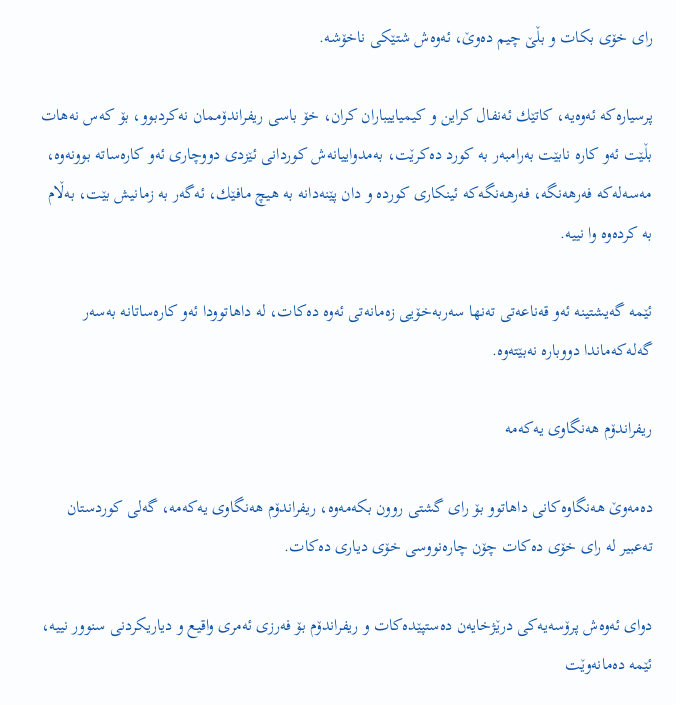رای خۆی بكات و بڵێ چیم ده‌وێ، ئه‌وه‌ش شتێكی ناخۆشه‌.

پرسیاره‌كه‌ ئه‌وه‌یه‌، كاتێك ئه‌نفال كراین و كیمیاییباران كران، خۆ باسی ریفراندۆممان نه‌كردبوو، بۆ كه‌س نه‌هات بڵێت ئه‌و كاره‌ نابێت به‌رامبه‌ر به‌ كورد ده‌كرێت، به‌مدواییانه‌ش كوردانی ئێزدی دووچاری ئه‌و كاره‌ساته‌ بوونه‌وه‌، مه‌سه‌له‌كه‌ فه‌رهه‌نگه‌، فه‌رهه‌نگه‌كه‌ ئینكاری كورده‌ و دان پێنه‌دانه‌ به‌ هیچ مافێك، ئه‌گه‌ر به‌ زمانیش بێت، به‌ڵام به‌ كرده‌وه‌ وا نییه‌.

ئێمه‌ گه‌یشتینه‌ ئه‌و قه‌ناعه‌تی ته‌نها سه‌ربه‌خۆیی زه‌مانه‌تی ئه‌وه‌ ده‌كات، له‌ داهاتوودا ئه‌و كاره‌ساتانه‌ به‌سه‌ر گه‌له‌كه‌ماندا دووباره‌ نه‌بێته‌وه‌.

ريفراندۆم هه‌نگاوى يه‌كه‌مه‌

ده‌مه‌وێ هه‌نگاوه‌كانی داهاتوو بۆ رای گشتی روون بكه‌مه‌وه‌، ریفراندۆم هه‌نگاوی یه‌كه‌مه‌، گه‌لی كوردستان ته‌عبیر له‌ رای خۆی ده‌كات چۆن چاره‌نووسی خۆی دیاری ده‌كات.

دوای ئه‌وه‌ش پرۆسه‌یه‌كی درێژخایه‌ن ده‌ستپێده‌كات و ریفراندۆم بۆ فه‌رزی ئه‌مری واقیع و دیاریكردنی سنوور نییه‌، ئێمه‌ ده‌مانه‌وێت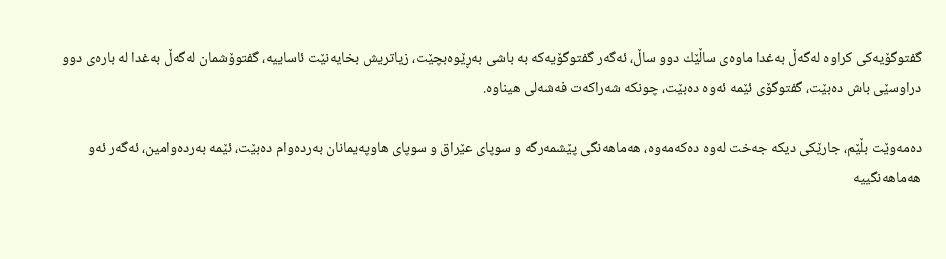گفتوگۆیه‌كی كراوه‌ له‌گه‌ڵ به‌غدا ماوه‌ی ساڵێك دوو ساڵ، ئه‌گه‌ر گفتوگۆیه‌كه‌ به‌ باشی به‌ڕێوه‌بچێت، زیاتریش بخایه‌نێت ئاساییه‌، گفتوۆشمان له‌گه‌ڵ به‌غدا له‌ باره‌ی دوو دراوسێی باش ده‌بێت، گفتوگۆی ئێمه‌ ئه‌وه‌ ده‌بێت، چونكه‌ شه‌راكه‌ت فه‌شه‌لی هیناوه‌.

ده‌مه‌وێت بڵێم، جارێكی دیكه‌ جه‌خت له‌وه‌ ده‌كه‌مه‌وه‌، هه‌ماهه‌نگی پێشمه‌رگه‌ و سوپای عێراق و سوپای هاوپه‌یمانان به‌رده‌وام ده‌بێت، ئێمه‌ به‌رده‌وامین، ئه‌گه‌ر ئه‌و هه‌ماهه‌نگییه‌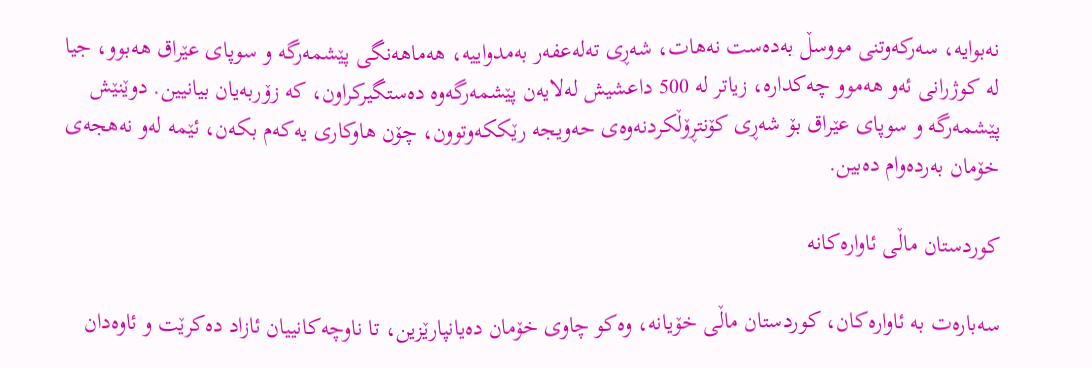نه‌بوایه‌، سه‌ركه‌وتنی مووسڵ به‌ده‌ست نه‌هات، شه‌ڕی ته‌له‌عفه‌ر به‌مدواییه‌، هه‌ماهه‌نگی پێشمه‌رگه‌ و سوپای عێراق هه‌بوو، جیا له‌ كوژرانی ئه‌و هه‌موو چه‌كداره‌، زیاتر له‌ 500 داعشیش له‌لایه‌ن پێشمه‌رگه‌وه‌ ده‌ستگیركراون، كه‌ زۆربه‌یان بیانیین. دوێنێش پێشمه‌رگه‌ و سوپای عێراق بۆ شه‌ڕی كۆنتڕۆڵكردنه‌وه‌ی حه‌ویجه‌ رێككه‌وتوون، چۆن هاوكاری یه‌كه‌م بكه‌ن، ئێمه‌ له‌و نه‌هجه‌ی خۆمان به‌رده‌وام ده‌بین.

كوردستان ماڵى ئاواره‌كانه‌

سه‌باره‌ت به‌ ئاواره‌كان، كوردستان ماڵی خۆیانه‌، وه‌كو چاوی خۆمان ده‌یانپارێزین، تا ناوچه‌كانییان ئازاد ده‌كرێت و ئاوه‌دان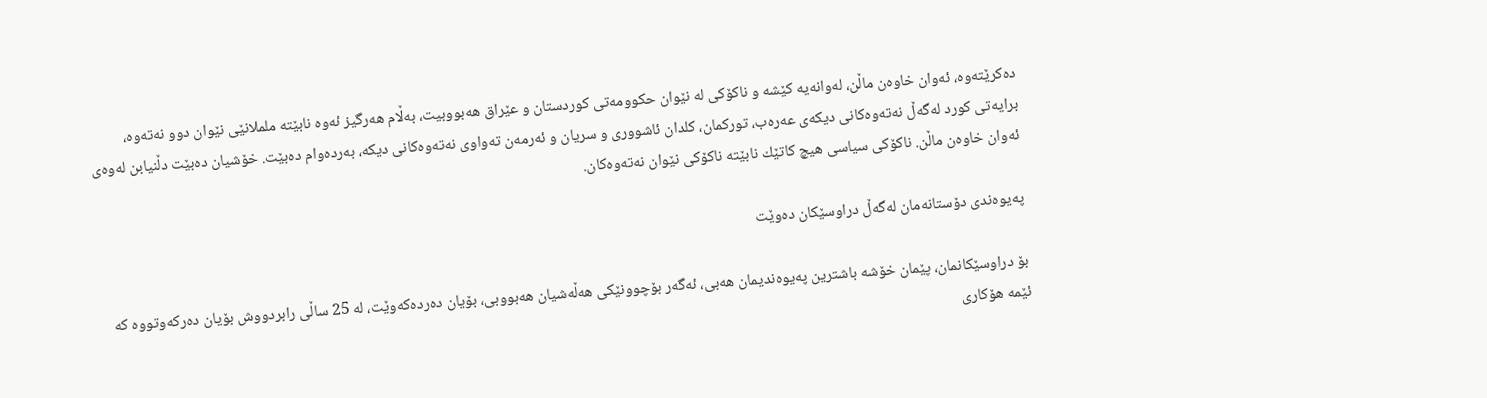ده‌كرێته‌وه‌، ئه‌وان خاوه‌ن ماڵن، له‌وانه‌یه‌ كێشه‌ و ناكۆكی له‌ نێوان حكوومه‌تی كوردستان و عێراق هه‌بووبیت، به‌ڵام هه‌رگیز ئه‌وه‌ نابێته‌ ململانێی نێوان دوو نه‌ته‌وه‌، برایه‌تی كورد له‌گه‌ڵ نه‌ته‌وه‌كانی دیكه‌ی عه‌ره‌ب، توركمان، كلدان ئاشووری و سریان و ئه‌رمه‌ن ته‌واوی نه‌ته‌وه‌كانی دیكه‌، به‌رده‌وام ده‌بێت. خۆشیان ده‌بێت دڵنیابن له‌وه‌ی ئه‌وان خاوه‌ن ماڵن. ناكۆكی سیاسی هیچ كاتێك نابێته‌ ناكۆكی نێوان نه‌ته‌وه‌كان.

په‌يوه‌ندى دۆستانه‌مان له‌گه‌ڵ دراوسێكان ده‌وێت

بۆ دراوسێكانمان، پێمان خۆشه‌ باشترین په‌یوه‌ندیمان هه‌بی، ئه‌گه‌ر بۆچوونێكی هه‌ڵه‌شیان هه‌بووبی، بۆیان ده‌رده‌كه‌وێت، له‌ 25 ساڵی رابردووش بۆیان ده‌ركه‌وتووه‌ كه‌ ئێمه‌ هۆكاری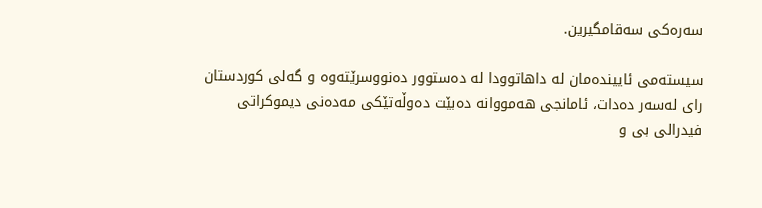سه‌ره‌كی سه‌قامگیرین.

سیسته‌می ئایینده‌مان له‌ داهاتوودا له‌ ده‌ستوور ده‌نووسرێته‌وه‌ و گه‌‌لی كوردستان رای له‌سه‌ر ده‌دات، ئامانجی هه‌مووانه‌ ده‌بێت ده‌وڵه‌تێكی مه‌ده‌نی دیموكراتی فیدرالی بی و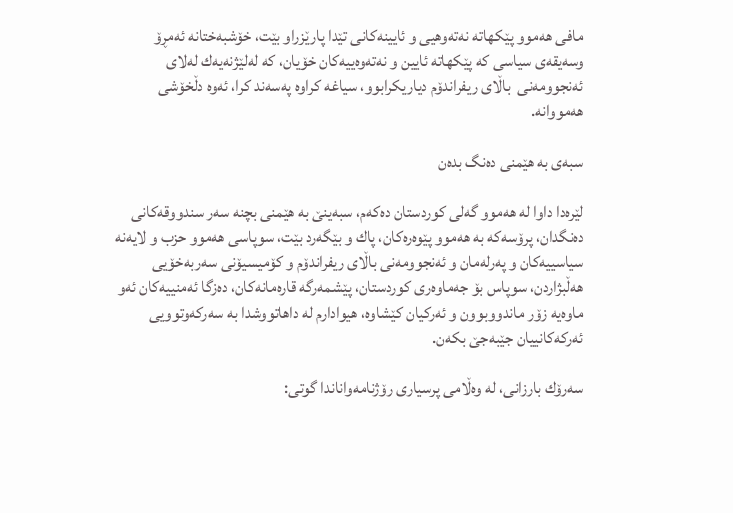مافی هه‌موو پێكهاته‌ نه‌ته‌وهیی و ئایینه‌‌كانی تێدا پارێزراو بێت، خۆشبه‌ختانه‌ ئه‌مڕۆ وسه‌یقه‌ی سیاسی كه‌ پێكهاته‌ ئایین و نه‌ته‌وه‌ییه‌كان خۆیان، كه‌ له‌لێژنه‌یه‌ك له‌لای ئه‌نجوومه‌نی  باڵای ریفراندۆم دیاریكرابوو، سیاغه‌ كراوه‌ په‌سه‌ند كرا، ئه‌وه‌ دڵخۆشی هه‌مووانه‌.

سبه‌ى به‌ هێمنى ده‌نگ بده‌ن

لێره‌دا داوا له‌ هه‌موو گه‌لی كوردستان ده‌كه‌م، سبه‌ینێ به‌ هێمنی بچنه‌ سه‌ر سندووقه‌كانی ده‌نگدان، پرۆسه‌كه‌ به‌ هه‌موو پێوه‌ره‌كان، پاك و بێگه‌رد بێت، سوپاسی هه‌موو حزب و لایه‌نه‌ سیاسییه‌كان و په‌رله‌مان و ئه‌نجوومه‌نی باڵای ریفراندۆم و كۆمیسیۆنی سه‌ربه‌خۆیی هه‌ڵبژاردن، سوپاس بۆ جه‌ماوه‌ری كوردستان، پێشمه‌رگه‌ قاره‌مانه‌كان، ده‌زگا ئه‌منییه‌كان ئه‌و ماوه‌یه‌ زۆر ماندووبوون و ئه‌ركیان كێشاوه‌، هیوادارم له‌ داهاتووشدا به‌ سه‌ركه‌وتوویی ئه‌ركه‌كانییان جێبه‌جێ بكه‌ن.

سه‌رۆك بارزانی، له‌ وه‌ڵامی پرسیاری رۆژنامه‌واناندا گوتی: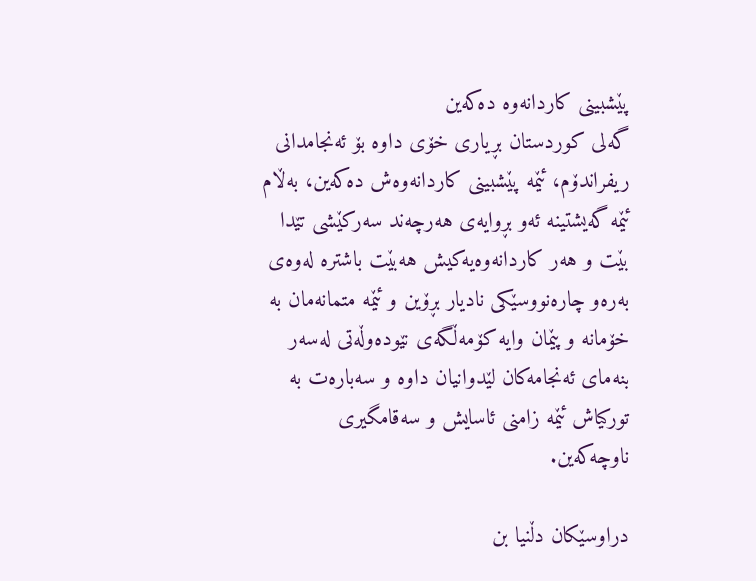پێشبينى كاردانه‌وه‌ ده‌كه‌ين
گه‌لى كوردستان بڕيارى خۆى داوه‌ بۆ ئه‌نجامدانى ريفراندۆم، ئێمه‌ پێشبينى كاردانه‌وه‌ش ده‌كه‌ين، به‌ڵام ئێمه‌ گه‌يشتينه‌ ئه‌و بڕوايه‌ى هه‌رچه‌ند سه‌ركێشى تێدا بێت و هه‌ر كاردانه‌وه‌يه‌كيش هه‌بێت باشتره‌ له‌وه‌ى به‌ره‌و چاره‌نووسێكى ناديار بڕۆين و ئێمه‌ متمانه‌مان به‌ خۆمانه‌ و پێمان وايه‌ كۆمه‌ڵگه‌ى نێوده‌وڵه‌تى له‌سه‌ر بنه‌ماى ئه‌نجامه‌كان لێدوانيان داوه‌ و سه‌باره‌ت به‌ توركياش ئێمه‌ زامنى ئاسايش و سه‌قامگيرى ناوچه‌كه‌ين.

دراوسێكان دڵنيا بن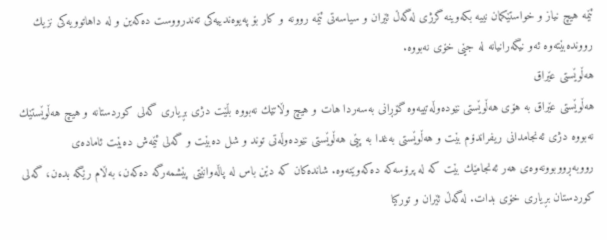ئێمه‌ هيچ نياز و خواستێكمان نييه‌ بكه‌وينه‌ گرژى له‌گه‌ڵ ئێران و سياسه‌تى ئێمه‌ روونه‌ و كار بۆ په‌يوه‌ندييه‌كى ته‌ندرووست ده‌كه‌ين و له‌ داهاتوويه‌كى نزيك روونده‌بێته‌وه‌ ئه‌و نيگه‌رانيانه‌ له‌ جێى خۆى نه‌بووه‌.
هه‌ڵوێستى عێراق
هه‌ڵوێستى عێراق به‌ هۆى هه‌ڵوێستى نێوده‌وڵه‌تييه‌وه‌ گۆڕانى به‌سه‌ردا هات و هيچ وڵاتێك نه‌بووه‌ بڵێت دژى بڕيارى گه‌لى كوردستانه‌ و هيچ هه‌ڵوێستێك نه‌بووه‌ دژى ئه‌نجامدانى ريفراندۆم بێت و هه‌ڵوێستى به‌غدا به‌ پێى هه‌ڵوێستى نێوده‌وڵه‌تى توند و شل ده‌بێت و گه‌لى ئێمه‌ش ده‌بێت ئاماده‌ى رووبه‌ڕووبوونه‌وه‌ى هه‌ر ئه‌نجامێك بێت كه‌ له‌ پرۆسه‌كه‌ ده‌كه‌وێته‌وه‌. شانده‌كان كه‌ دێن باس له‌ پاڵه‌وانێتى پێشمه‌رگه‌ ده‌كه‌ن، به‌ڵام رێگه‌ بده‌ن، گه‌لى كوردستان بڕيارى خۆى بدات. له‌گه‌ڵ ئێران و توركيا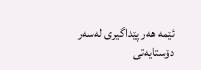ئێمه‌ هه‌ر پێداگيرى له‌سه‌ر دۆستايه‌تى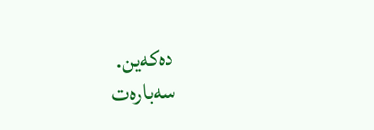ده‌كه‌ين.
سه‌باره‌ت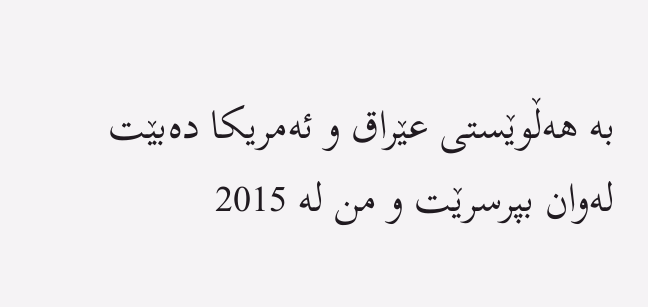به‌ هه‌ڵوێستى عێراق و ئه‌مريكا ده‌بێت له‌وان بپرسرێت و من له‌ 2015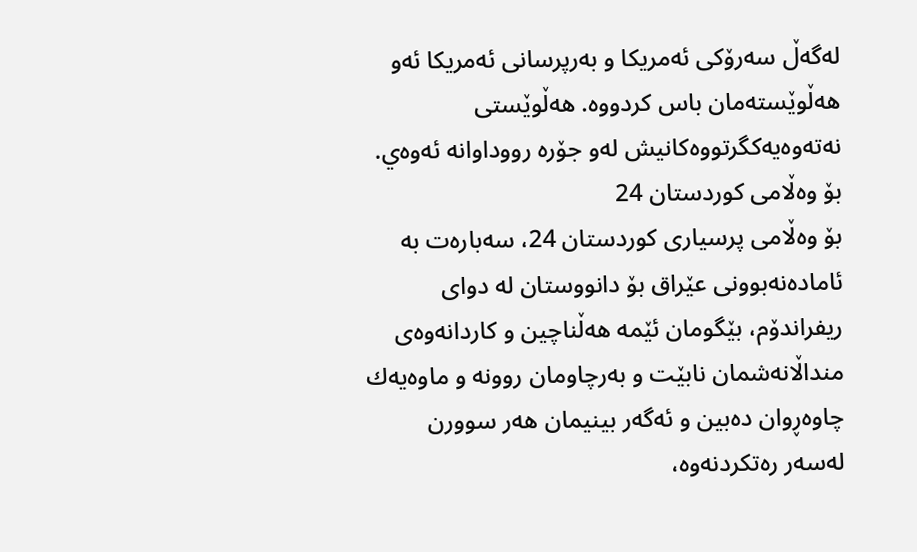له‌گه‌ڵ سه‌رۆكى ئه‌مريكا و به‌رپرسانى ئه‌مريكا ئه‌و هه‌ڵوێسته‌مان باس كردووه‌. هه‌ڵوێستى نه‌ته‌وه‌يه‌كگرتووه‌كانيش له‌و جۆره‌ رووداوانه‌ ئه‌وه‌ي.
بۆ وه‌ڵامى كوردستان 24
بۆ وه‌ڵامى پرسيارى كوردستان 24، سه‌باره‌ت به‌ ئاماده‌نه‌بوونى عێراق بۆ دانووستان له‌ دواى ريفراندۆم، بێگومان ئێمه‌ هه‌ڵناچين و كاردانه‌وه‌ى منداڵانه‌شمان نابێت و به‌رچاومان روونه‌ و ماوه‌يه‌ك چاوه‌ڕوان ده‌بين و ئه‌گه‌ر بينيمان هه‌ر سوورن له‌سه‌ر ره‌تكردنه‌وه‌،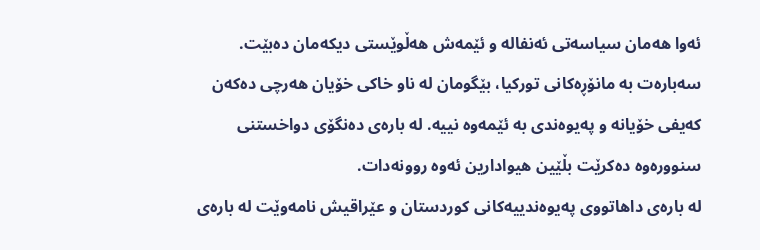ئه‌وا هه‌مان سياسه‌تى ئه‌نفاله‌ و ئێمه‌ش هه‌ڵوێستى ديكه‌مان ده‌بێت. سه‌باره‌ت به‌ مانۆڕه‌كانى توركيا، بێگومان له‌ ناو خاكى خۆيان هه‌رچى ده‌كه‌ن كه‌يفى خۆيانه‌ و په‌يوه‌ندى به‌ ئێمه‌وه‌ نييه‌. له‌ باره‌ى ده‌نگۆى دواخستنى سنووره‌وه‌ ده‌كرێت بڵێين هيوادارين ئه‌وه‌ روونه‌دات.
له‌ باره‌ى داهاتووى په‌يوه‌ندييه‌كانى كوردستان و عێراقيش نامه‌وێت له‌ باره‌ى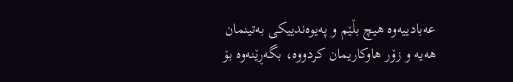عه‌بادييه‌وه‌ هيچ بڵێم و په‌يوه‌ندييكى به‌تينمان هه‌يه‌ و زۆر هاوكاريمان كردووه‌، بگه‌ڕێنه‌وه‌ بۆ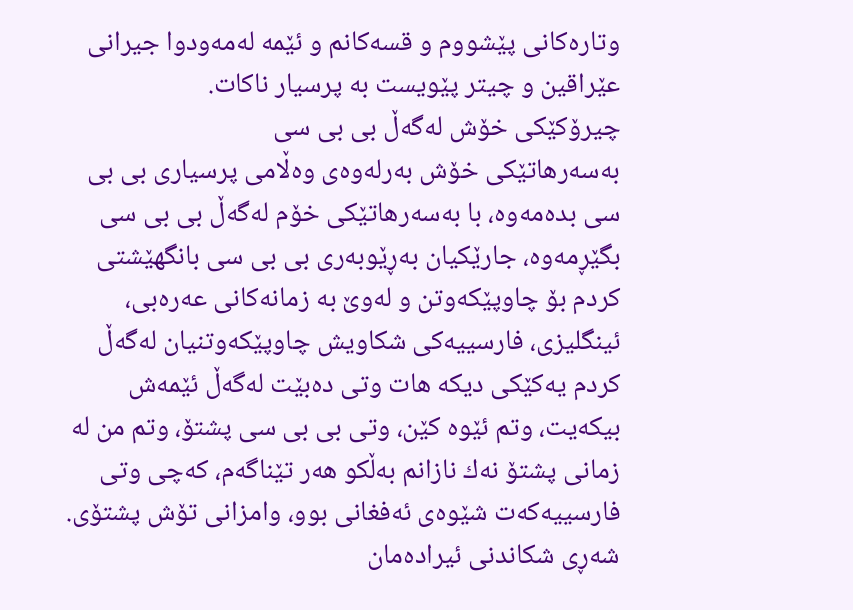وتاره‌كانى پێشووم و قسه‌كانم و ئێمه‌ له‌مه‌ودوا جيرانى عێراقين و چيتر پێويست به‌ پرسيار ناكات.
چيرۆكێكى خۆش له‌گه‌ڵ بى بى سى
به‌سه‌رهاتێكى خۆش به‌رله‌وه‌ى وه‌ڵامى پرسيارى بى بى سى بده‌مه‌وه‌، با به‌سه‌رهاتێكى خۆم له‌گه‌ڵ بى بى سى بگێڕمه‌وه‌، جارێكيان به‌ڕێوبه‌رى بى بى سى بانگهێشتى كردم بۆ چاوپێكه‌وتن و له‌وێ به‌ زمانه‌كانى عه‌ره‌بى، ئينگليزى، فارسييه‌كى شكاويش چاوپێكه‌وتنيان له‌گه‌ڵ كردم يه‌كێكى ديكه‌ هات وتى ده‌بێت له‌گه‌ڵ ئێمه‌ش بيكه‌يت، وتم ئێوه‌ كێن، وتى بى بى سى پشتۆ، وتم من له‌ زمانى پشتۆ نه‌ك نازانم به‌ڵكو هه‌ر تێناگه‌م، كه‌چى وتى فارسييه‌كه‌ت شێوه‌ى ئه‌فغانى بوو، وامزانى تۆش پشتۆى.
شه‌ڕى شكاندنى ئيراده‌مان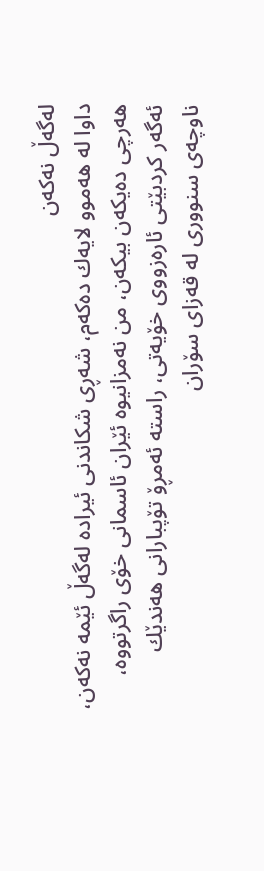له‌گه‌ڵ نه‌كه‌ن
داوا له‌ هه‌موو لايه‌ك ده‌كه‌م، شه‌ڕى شكاندنى ئيراده‌ له‌گه‌ڵ ئێمه‌ نه‌كه‌ن، هه‌رچى ده‌يكه‌ن بيكه‌ن، من نه‌مزانيوه‌ ئێران ئاسمانى خۆى راگرتووه‌، ئه‌گه‌ر كردبێتى ئاره‌زووى خۆيه‌تى، راسته‌ ئه‌مڕۆ تۆپبارانى هه‌ندێك ناوچه‌ى سنوورى له‌ قه‌زاى سۆران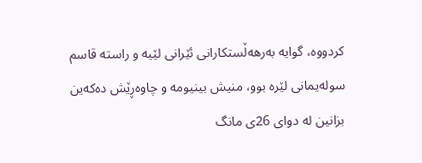كردووه‌، گوايه‌ به‌رهه‌ڵستكارانى ئێرانى لێيه‌ و راسته‌ قاسم سوله‌يمانى لێره‌ بوو، منيش بينيومه‌ و چاوه‌ڕێش ده‌كه‌ين بزانين له‌ دواى 26ى مانگ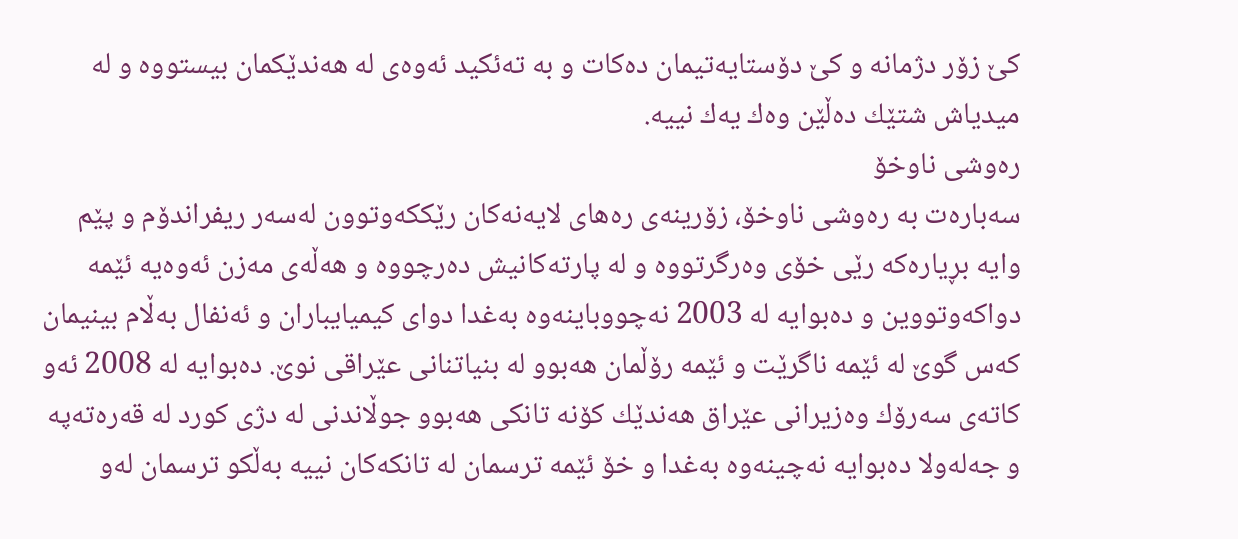كێ زۆر دژمانه‌ و كێ دۆستايه‌تيمان ده‌كات و به‌ ته‌ئكيد ئه‌وه‌ى له‌ هه‌ندێكمان بيستووه‌ و له‌ ميدياش شتێك ده‌ڵێن وه‌ك يه‌ك نييه‌.
ره‌وشى ناوخۆ
سه‌باره‌ت به‌ ره‌وشى ناوخۆ، زۆرينه‌ى ره‌هاى لايه‌نه‌كان رێككه‌وتوون له‌سه‌ر ريفراندۆم و پێم وايه‌ بڕياره‌كه‌ رێى خۆى وه‌رگرتووه‌ و له‌ پارته‌كانيش ده‌رچووه‌ و هه‌ڵه‌ى مه‌زن ئه‌وه‌يه‌ ئێمه‌ دواكه‌وتووين و ده‌بوايه‌ له‌ 2003 نه‌چووباينه‌وه‌ به‌غدا دواى كيميايباران و ئه‌نفال به‌ڵام بينيمان كه‌س گوێ له‌ ئێمه‌ ناگرێت و ئێمه‌ رۆڵمان هه‌بوو له‌ بنياتنانى عێراقى نوێ. ده‌بوايه‌ له‌ 2008 ئه‌و كاته‌ى سه‌رۆك وه‌زيرانى عێراق هه‌ندێك كۆنه‌ تانكى هه‌بوو جوڵاندنى له‌ دژى كورد له‌ قه‌ره‌ته‌په‌ و جه‌له‌ولا ده‌بوايه‌ نه‌چينه‌وه‌ به‌غدا و خۆ ئێمه‌ ترسمان له‌ تانكه‌كان نييه‌ به‌ڵكو ترسمان له‌و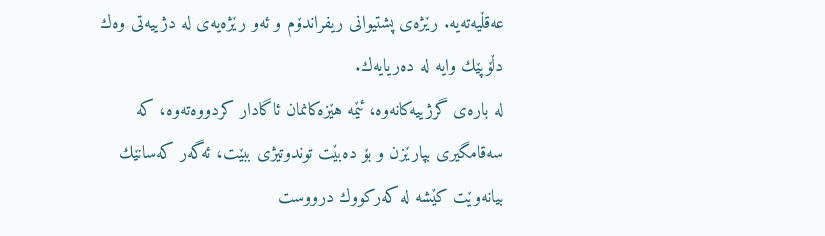عه‌قڵيه‌ته‌يه‌. رێژه‌ى پشتيوانى ريفراندۆم و ئه‌و رێژه‌يه‌ى له‌ دژييه‌تى وه‌ك دڵۆپێك وايه‌ له‌ ده‌ريايه‌ك.
له‌ باره‌ى گرژييه‌كانه‌وه‌، ئێمه‌ هێزه‌كانمان ئاگادار كردووه‌ته‌وه‌، كه‌ سه‌قامگيرى بپارێزن و بۆ ده‌بێت توندوتيژى ببێت، ئه‌گه‌ر كه‌سانێك بيانه‌وێت كێشه‌ له‌ كه‌ركووك درووست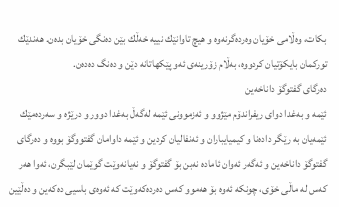بكات، وه‌ڵامى خۆيان وه‌رده‌گرنه‌وه‌ و هيچ تاوانێك نييه‌ خه‌ڵك بێن ده‌نگى خۆيان بده‌ن. هه‌ندێك توركمان بايكۆتيان كردووه‌، به‌ڵام زۆرينه‌ى ئه‌و پێكهاتانه‌ دێن و ده‌نگ ده‌ده‌ن.
ده‌رگاى گفتوگۆ داناخه‌ين
ئێمه‌ و به‌غدا دواى ريفراندۆم مێژوو و ئه‌زموونى ئێمه‌ له‌گه‌ڵ به‌غدا دوور و درێژه‌ و سه‌رده‌مێك ئێمه‌يان به‌ رێگر داده‌نا و كيميايباران و ئه‌نفاليان كردين و ئێمه‌ داوامان گفتووگۆ بووه‌ و ده‌رگاى گفتوگۆ داناخه‌ين و ئه‌گه‌ر ئه‌وان ئاماده‌ نه‌بن بۆ گفتوگۆ و نه‌يانه‌وێت گوێمان لێبگرن، ئه‌وا هه‌ر كه‌س له‌ ماڵى خۆى، چونكه‌ ئه‌وه‌ بۆ هه‌موو كه‌س ده‌رده‌كه‌وێت كه‌ ئه‌وه‌ى باسيى ده‌كه‌ين و ده‌ڵێين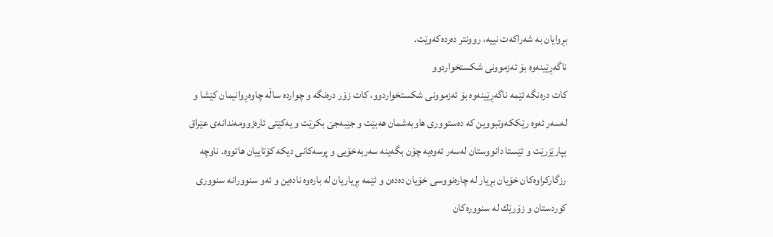بڕوايان به‌ شه‌راكه‌ت نييه‌، روونتر ده‌رده‌كه‌وێت.
ناگه‌ڕێينه‌وه‌ بۆ ئه‌زموونى شكستخواردوو
كات دره‌نگه‌ ئێمه‌ ناگه‌ڕێينه‌وه‌ بۆ ئه‌زموونى شكستخواردوو، كات زۆر دره‌نگه‌ و چوارده‌ ساڵه‌ چاوه‌ڕوانيمان كێشا و له‌سه‌ر ئه‌وه‌ رێككه‌وتبووين كه‌ ده‌ستوورى هاوبه‌شمان هه‌بێت و جێبه‌جێ بكرێت و يه‌كێتى ئاره‌زوومه‌ندانه‌ى عێراق بپارێزرێت و ئێستا دانووستان له‌سه‌ر ئه‌وه‌يه‌ چۆن بگه‌ينه‌ سه‌ربه‌خۆيى و پرسه‌كانى ديكه‌ كۆتاييان هاتووه‌. ناوچه‌ رزگاركراوه‌كان خۆيان بڕيار له‌ چاره‌نووسى خۆيان ده‌ده‌ن و ئێمه‌ بڕياريان له‌ باره‌وه‌ ناده‌ين و ئه‌و سنوورانه‌ سنوورى كوردستان و زۆرێك له‌ سنووره‌كان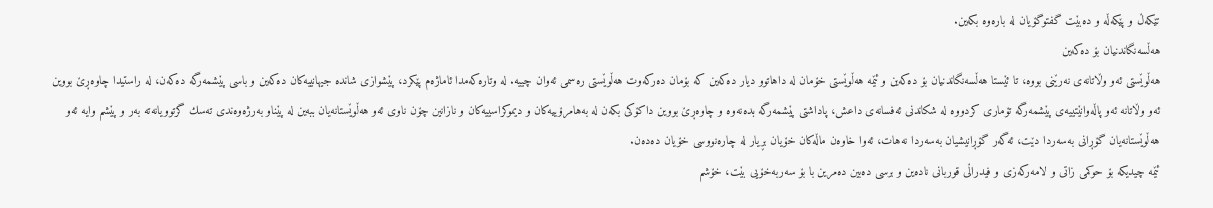تێكه‌ڵ و پێكه‌ڵه‌ و ده‌بێت گفتوگۆيان له‌ باره‌وه‌ بكه‌ين.
هه‌ڵسه‌نگاندنيان بۆ ده‌كه‌ين
هه‌ڵوێستى ئه‌و وڵاتانه‌ى نه‌رێنى بووه‌، تا ئێستا هه‌ڵسه‌نگاندنيان بۆ ده‌كه‌ين و ئێمه‌ هه‌ڵوێستى خۆمان له‌ داهاتوو ديار ده‌كه‌ين كه‌ بۆمان ده‌ركه‌وت هه‌ڵوێستى ره‌سمى ئه‌وان چييه‌. له‌ وتاره‌كه‌مدا ئاماژه‌م پێكرد، پێشوازى شانده‌ جيهانييه‌كان ده‌كه‌ين و باسى پێشمه‌رگه‌ ده‌كه‌ن، له‌ راستيدا چاوه‌ڕێ بووين ئه‌و وڵاتانه‌ ئه‌و پاڵه‌وانێتييه‌ى پێشمه‌رگه‌ تۆمارى كردووه‌ له‌ شكاندنى ئه‌فسانه‌ى داعش، پاداشتى پێشمه‌رگه‌ بده‌نه‌وه‌ و چاوه‌ڕێ بووين داكۆكى بكه‌ن له‌ به‌هامرۆييه‌كان و ديموكراسييه‌كان و نازانين چۆن ناوى ئه‌و هه‌ڵوێستانه‌يان ببه‌ين له‌ پێناو به‌رژه‌وه‌ندى ته‌سك گرتوويانه‌ته‌ به‌ر و پێشم وايه‌ ئه‌و هه‌ڵوێستانه‌يان گۆڕانى به‌سه‌ردا دێت، ئه‌گه‌ر گۆڕانيشيان به‌سه‌ردا نه‌هات، ئه‌وا خاوه‌ن ماڵه‌كان خۆيان بڕيار له‌ چاره‌نووسى خۆيان ده‌ده‌ن.
ئێمه‌ چيديكه‌ بۆ حوكمى زاتى و لامه‌ركه‌زى و فيدراڵى قوربانى ناده‌ين و برسى ده‌بين ده‌مرين با بۆ سه‌ربه‌خۆيى بێت، خۆشم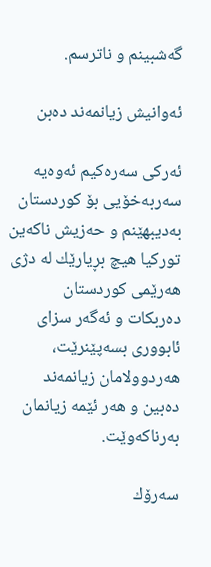گه‌شبينم و ناترسم.

ئه‌وانيش زيانمه‌ند ده‌بن

ئه‌ركى سه‌ره‌كيم ئه‌وه‌يه سه‌ربه‌خۆيى بۆ كوردستان به‌ديبهێنم و حه‌زيش ناكه‌ين توركيا هيچ بڕيارێك له‌ دژى هه‌رێمى كوردستان ده‌ربكات و ئه‌گه‌ر سزاى ئابوورى بسه‌پێنرێت، هه‌ردوولامان زيانمه‌ند ده‌بين و هه‌ر ئێمه‌ زيانمان به‌رناكه‌وێت.

سه‌رۆك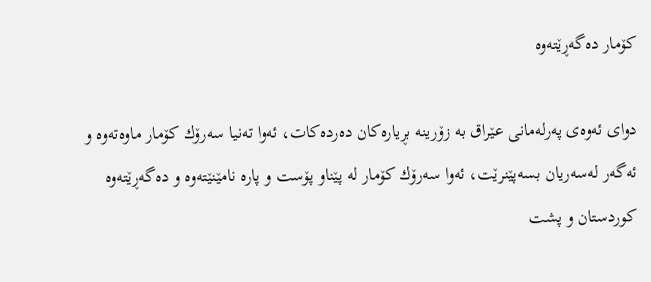كۆمار ده‌گه‌ڕێته‌وه‌

دواى ئه‌وه‌ى په‌رله‌مانى عێراق به‌ زۆرينه‌ بڕياره‌كان ده‌رده‌كات، ئه‌وا ته‌نيا سه‌رۆك كۆمار ماوه‌ته‌وه‌ و ئه‌گه‌ر له‌سه‌ريان بسه‌پێنرێت، ئه‌وا سه‌رۆك كۆمار له‌ پێناو پۆست و پاره‌ نامێنێته‌وه‌ و ده‌گه‌ڕێته‌وه‌ كوردستان و پشت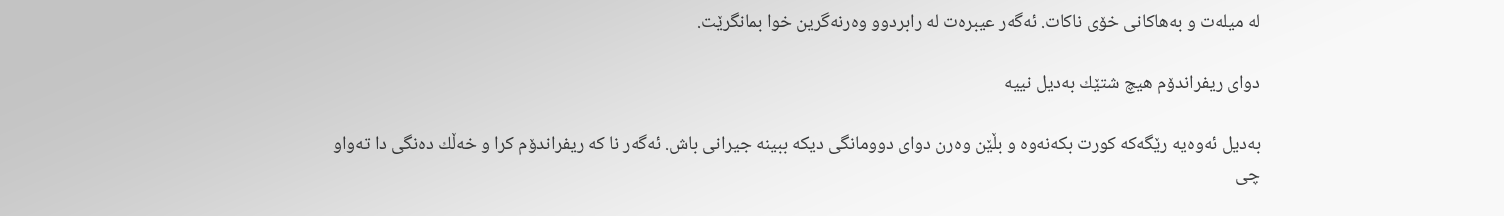له‌ ميله‌ت و به‌هاكانى خۆى ناكات. ئه‌گه‌ر عيبره‌ت له‌ رابردوو وه‌رنه‌گرين خوا بمانگرێت.

دواى ريفراندۆم هيچ شتێك به‌ديل نييه

به‌ديل ئه‌وه‌يه‌ رێگه‌كه‌ كورت بكه‌نه‌وه‌ و بڵێن وه‌رن دواى دوومانگى ديكه‌ ببينه‌ جيرانى باش. ئه‌گه‌ر نا كه‌ ريفراندۆم كرا و خه‌ڵك ده‌نگى دا ته‌واو چى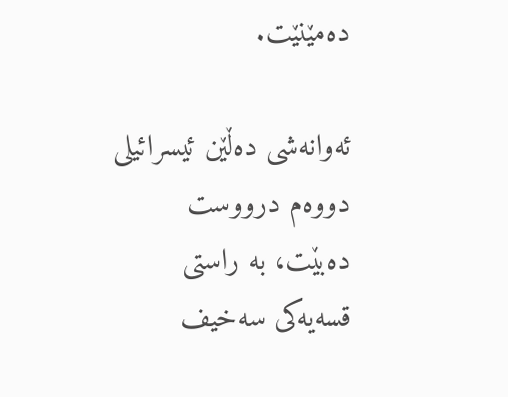ده‌مێنێت.

ئه‌وانه‌شى ده‌ڵێن ئيسرائيلى دووه‌م درووست ده‌بێت، به‌ راستى قسه‌يه‌كى سه‌خيف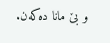و بێ مانا ده‌كه‌ن.